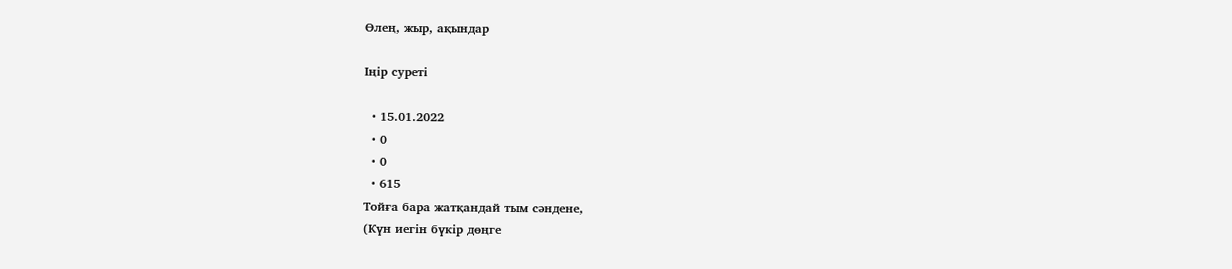Өлең, жыр, ақындар

Іңір суреті

  • 15.01.2022
  • 0
  • 0
  • 615
Тойға бара жатқандай тым сәндене,
(Күн иегін бүкір дөңге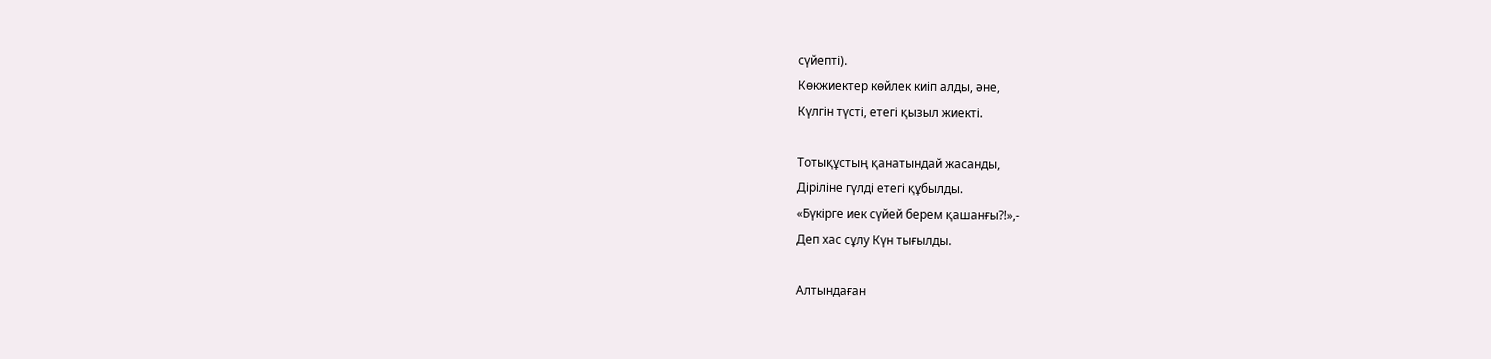сүйепті).
Көкжиектер көйлек киіп алды, әне,
Күлгін түсті, етегі қызыл жиекті.

Тотықұстың қанатындай жасанды,
Діріліне гүлді етегі құбылды.
«Бүкірге иек сүйей берем қашанғы?!»,-
Деп хас сұлу Күн тығылды.

Алтындаған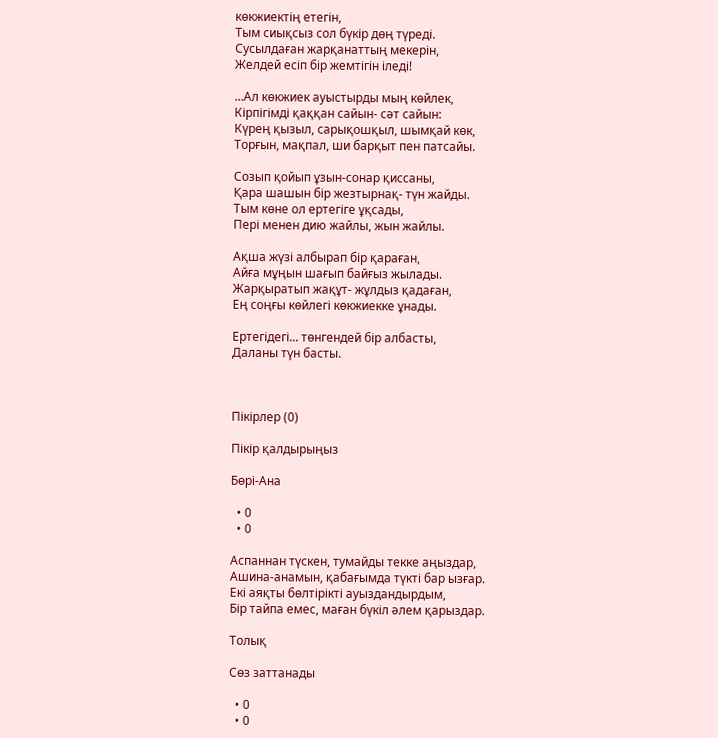көкжиектің етегін,
Тым сиықсыз сол бүкір дөң түреді.
Сусылдаған жарқанаттың мекерін,
Желдей есіп бір жемтігін іледі!

...Ал көкжиек ауыстырды мың көйлек,
Кірпігімді қаққан сайын- сәт сайын:
Күрең қызыл, сарықошқыл, шымқай көк,
Торғын, мақпал, ши барқыт пен патсайы.

Созып қойып ұзын-сонар қиссаны,
Қара шашын бір жезтырнақ- түн жайды.
Тым көне ол ертегіге ұқсады,
Пері менен дию жайлы, жын жайлы.

Ақша жүзі албырап бір қараған,
Айға мұңын шағып байғыз жылады.
Жарқыратып жақұт- жұлдыз қадаған,
Ең соңғы көйлегі көкжиекке ұнады.

Ертегідегі... төнгендей бір албасты,
Даланы түн басты.



Пікірлер (0)

Пікір қалдырыңыз

Бөрі-Ана

  • 0
  • 0

Аспаннан түскен, тумайды текке аңыздар,
Ашина-анамын, қабағымда түкті бар ызғар.
Екі аяқты бөлтірікті ауыздандырдым,
Бір тайпа емес, маған бүкіл әлем қарыздар.

Толық

Сөз заттанады

  • 0
  • 0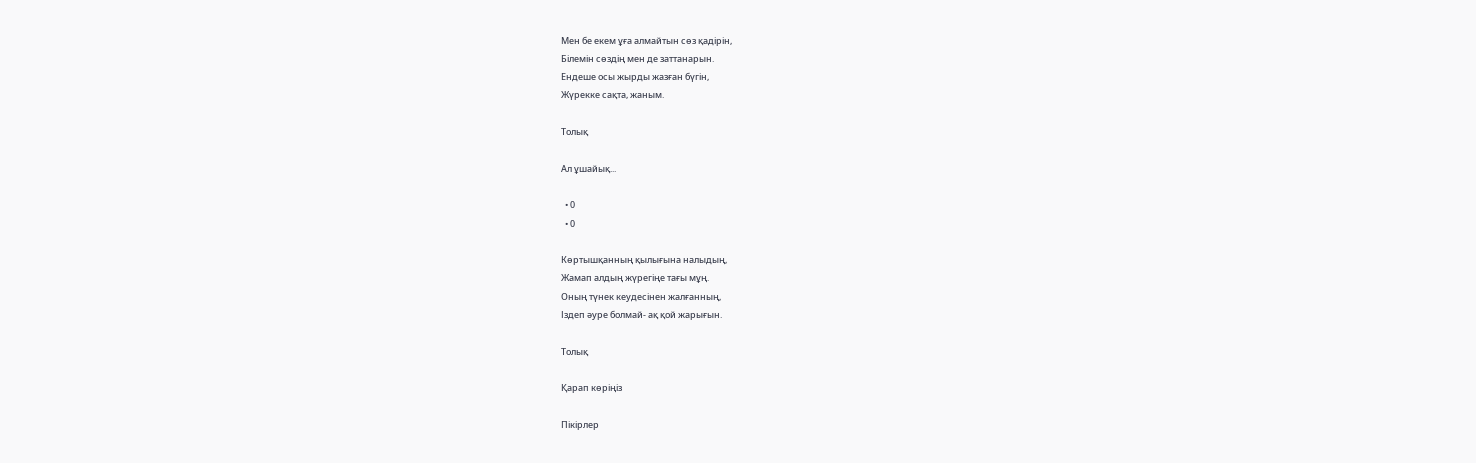Мен бе екем ұға алмайтын сөз қадірін,
Білемін сөздің мен де заттанарын.
Ендеше осы жырды жазған бүгін,
Жүрекке сақта, жаным.

Толық

Ал ұшайық...

  • 0
  • 0

Көртышқанның қылығына налыдың,
Жамап алдың жүрегіңе тағы мұң.
Оның түнек кеудесінен жалғанның,
Іздеп әуре болмай- ақ қой жарығын.

Толық

Қарап көріңіз

Пікірлер